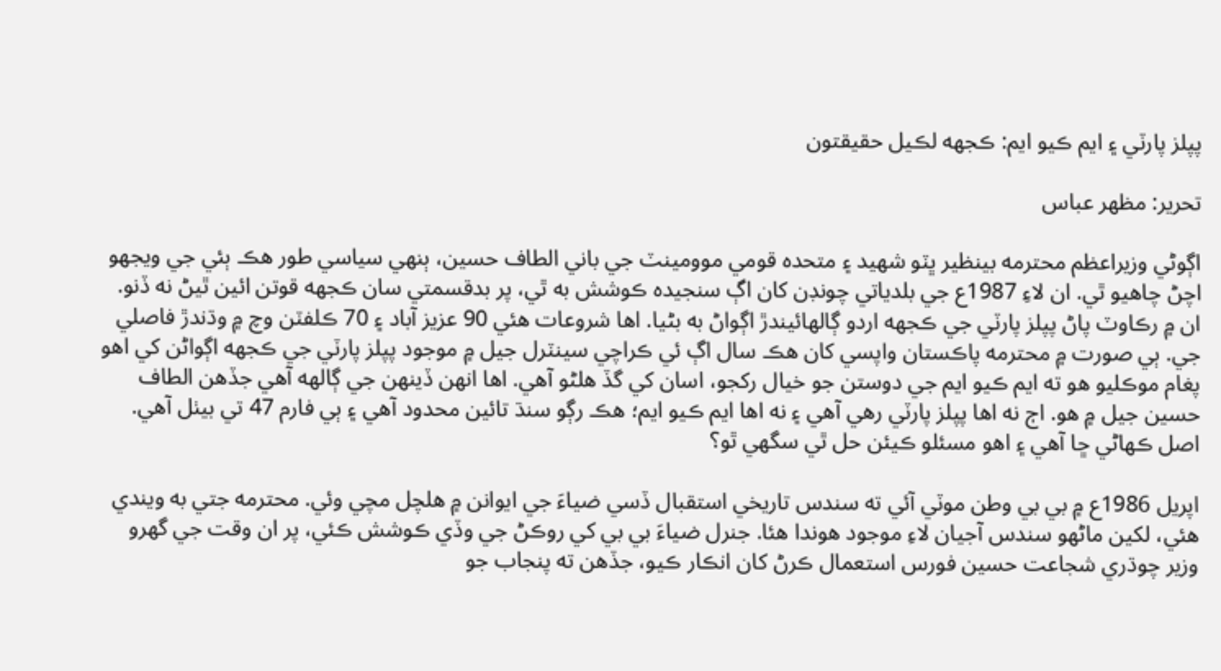پپلز پارٽي ۽ ايم ڪيو ايم: ڪجهه لڪيل حقيقتون

تحرير: مظهر عباس

اڳوڻي وزيراعظم محترمه بينظير ڀٽو شهيد ۽ متحده قومي موومينٽ جي باني الطاف حسين، ٻنهي سياسي طور هڪ ٻئي جي ويجهو اچڻ چاهيو ٿي. ان لاءِ 1987ع جي بلدياتي چونڊن کان اڳ سنجيده ڪوشش به ٿي، پر بدقسمتي سان ڪجهه قوتن ائين ٿيڻ نه ڏنو. ان ۾ رڪاوٽ پاڻ پپلز پارٽي جي ڪجهه اردو ڳالهائيندڙ اڳواڻ به بڻيا. اها شروعات هئي 90 عزيز آباد ۽ 70 ڪلفٽن وچ ۾ وڌندڙ فاصلي جي. ٻي صورت ۾ محترمه پاڪستان واپسي کان هڪ سال اڳ ئي ڪراچي سينٽرل جيل ۾ موجود پپلز پارٽي جي ڪجهه اڳواڻن کي اهو پغام موڪليو هو ته ايم ڪيو ايم جي دوستن جو خيال رکجو، اسان کي گڏ هلڻو آهي. اها انهن ڏينهن جي ڳالهه آهي جڏهن الطاف حسين جيل ۾ هو. اڄ نه اها پپلز پارٽي رهي آهي ۽ نه اها ايم ڪيو ايم؛ هڪ رڳو سنڌ تائين محدود آهي ۽ ٻي فارم 47 تي بيٺل آهي. اصل ڪهاڻي ڇا آهي ۽ اهو مسئلو ڪيئن حل ٿي سگهي ٿو؟

اپريل 1986ع ۾ بي بي وطن موٽي آئي ته سندس تاريخي استقبال ڏسي ضياءَ جي ايوانن ۾ هلچل مچي وئي. محترمه جتي به ويندي هئي، لکين ماڻهو سندس آجيان لاءِ موجود هوندا هئا. جنرل ضياءَ بي بي کي روڪڻ جي وڏي ڪوشش ڪئي، پر ان وقت جي گهرو وزير چوڌري شجاعت حسين فورس استعمال ڪرڻ کان انڪار ڪيو، جڏهن ته پنجاب جو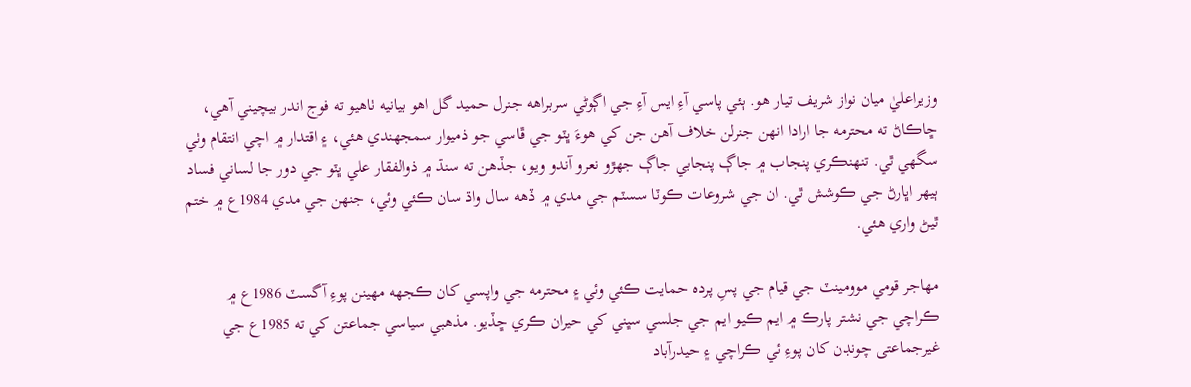وزيراعليٰ ميان نواز شريف تيار هو. ٻئي پاسي آءِ ايس آءِ جي اڳوڻي سربراهه جنرل حميد گل اهو بيانيه ٺاهيو ته فوج اندر بيچيني آهي، ڇاڪاڻ ته محترمه جا ارادا انهن جنرلن خلاف آهن جن کي هوءَ ڀٽو جي ڦاسي جو ذميوار سمجهندي هئي، ۽ اقتدار ۾ اچي انتقام وٺي سگهي ٿي. تنهنڪري پنجاب ۾ جاڳ پنجابي جاڳ جهڙو نعرو آندو ويو، جڏهن ته سنڌ ۾ ذوالفقار علي ڀٽو جي دور جا لساني فساد ٻيهر اڀارڻ جي ڪوشش ٿي. ان جي شروعات ڪوٽا سسٽم جي مدي ۾ ڏهه سال واڌ سان ڪئي وئي، جنهن جي مدي 1984ع ۾ ختم ٿيڻ واري هئي.

مهاجر قومي موومينٽ جي قيام جي پسِ پرده حمايت ڪئي وئي ۽ محترمه جي واپسي کان ڪجهه مهينن پوءِ آگسٽ 1986ع ۾ ڪراچي جي نشتر پارڪ ۾ ايم ڪيو ايم جي جلسي سڀني کي حيران ڪري ڇڏيو. مذهبي سياسي جماعتن کي ته 1985ع جي غيرجماعتی چونڊن کان پوءِ ئي ڪراچي ۽ حيدرآباد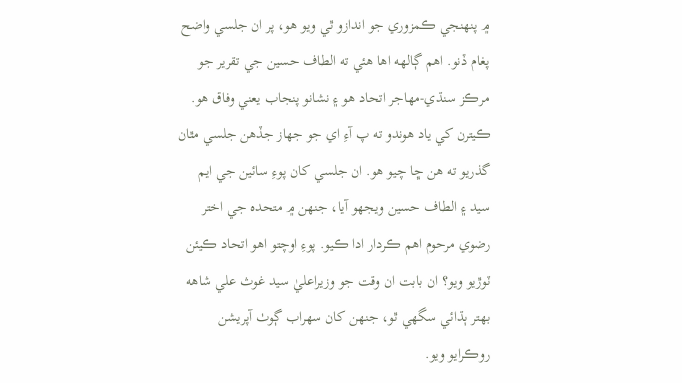۾ پنهنجي ڪمزوري جو اندازو ٿي ويو هو، پر ان جلسي واضح پغام ڏنو. اهم ڳالهه اها هئي ته الطاف حسين جي تقرير جو مرڪز سنڌي-مهاجر اتحاد هو ۽ نشانو پنجاب يعني وفاق هو. ڪيترن کي ياد هوندو ته پ آءِ اي جو جهاز جڏهن جلسي مٿان گذريو ته هن ڇا چيو هو. ان جلسي کان پوءِ سائين جي ايم سيد ۽ الطاف حسين ويجهو آيا، جنهن ۾ متحدہ جي اختر رضوي مرحوم اهم ڪردار ادا ڪيو. پوءِ اوچتو اهو اتحاد ڪيئن ٽوڙيو ويو؟ ان بابت ان وقت جو وزيراعليٰ سيد غوث علي شاهه بهتر ٻڌائي سگهي ٿو، جنهن کان سهراب ڳوٺ آپريشن روڪرايو ويو.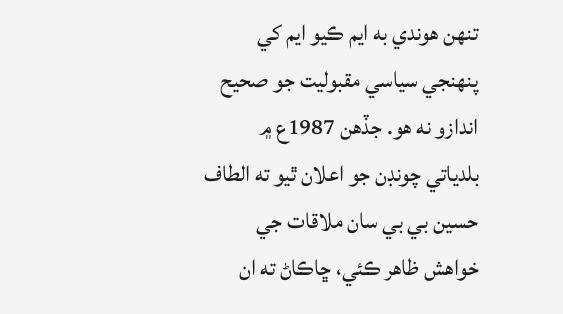تنهن هوندي به ايم ڪيو ايم کي پنهنجي سياسي مقبوليت جو صحيح اندازو نه هو. جڏهن 1987ع ۾ بلدياتي چونڊن جو اعلان ٿيو ته الطاف حسين بي بي سان ملاقات جي خواهش ظاهر ڪئي، ڇاڪاڻ ته ان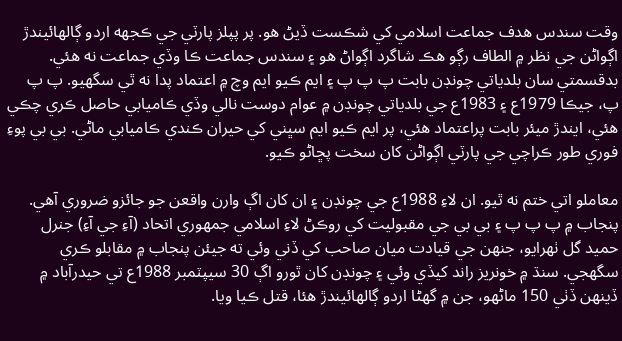وقت سندس هدف جماعت اسلامي کي شڪست ڏيڻ هو. پر پپلز پارٽي جي ڪجهه اردو ڳالهائيندڙ اڳواڻن جي نظر ۾ الطاف رڳو هڪ شاگرد اڳواڻ هو ۽ سندس جماعت ڪا وڏي جماعت نه هئي. بدقسمتي سان بلدياتي چونڊن بابت پ پ پ ۽ ايم ڪيو ايم وچ ۾ اعتماد پدا نه ٿي سگهيو. پ پ پ، جيڪا 1979ع ۽ 1983ع جي بلدياتي چونڊن ۾ عوام دوست نالي وڏي ڪاميابي حاصل ڪري چڪي هئي، ايندڙ ميئر بابت پراعتماد هئي، پر ايم ڪيو ايم سڀني کي حيران ڪندي ڪاميابي ماڻي. بي بي پوءِ فوري طور ڪراچي جي پارٽي اڳواڻن کان سخت پڇاڻو ڪيو.

معاملو اتي ختم نه ٿيو. ان لاءِ 1988ع جي چونڊن ۽ ان کان اڳ وارن واقعن جو جائزو ضروري آهي. پنجاب ۾ پ پ پ ۽ بي بي جي مقبوليت کي روڪڻ لاءِ اسلامي جمهوري اتحاد (آءِ جي آءِ) جنرل حميد گل ٺهرايو، جنهن جي قيادت ميان صاحب کي ڏني وئي ته جيئن پنجاب ۾ مقابلو ڪري سگهجي. سنڌ ۾ خونريز راند کيڏي وئي ۽ چونڊن کان ٿورو اڳ 30 سيپٽمبر 1988ع تي حيدرآباد ۾ ڏينهن ڏٺي 150 ماڻهو، جن ۾ گهڻا اردو ڳالهائيندڙ هئا، قتل ڪيا ويا.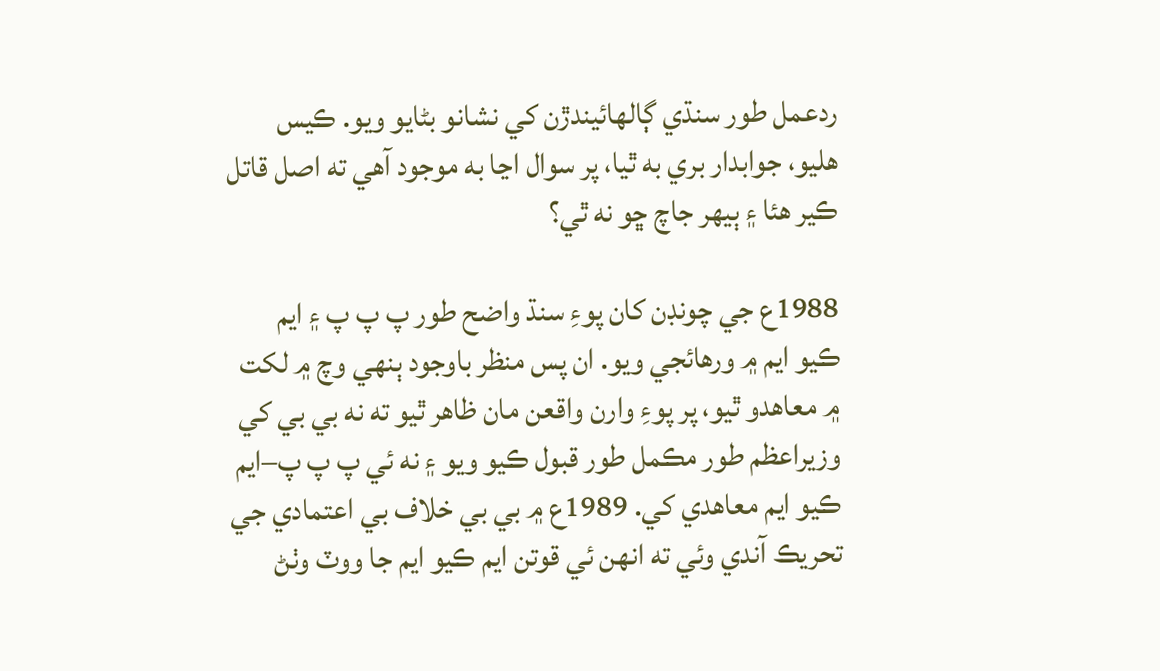ردعمل طور سنڌي ڳالهائيندڙن کي نشانو بڻايو ويو. ڪيس هليو، جوابدار بري به ٿيا، پر سوال اڃا به موجود آهي ته اصل قاتل ڪير هئا ۽ ٻيهر جاچ ڇو نه ٿي؟

1988ع جي چونڊن کان پوءِ سنڌ واضح طور پ پ پ ۽ ايم ڪيو ايم ۾ ورهائجي ويو. ان پس منظر باوجود ٻنهي وچ ۾ لکت ۾ معاهدو ٿيو، پر پوءِ وارن واقعن مان ظاهر ٿيو ته نه بي بي کي وزيراعظم طور مڪمل طور قبول ڪيو ويو ۽ نه ئي پ پ پ–ايم ڪيو ايم معاهدي کي. 1989ع ۾ بي بي خلاف بي اعتمادي جي تحريڪ آندي وئي ته انهن ئي قوتن ايم ڪيو ايم جا ووٽ وٺڻ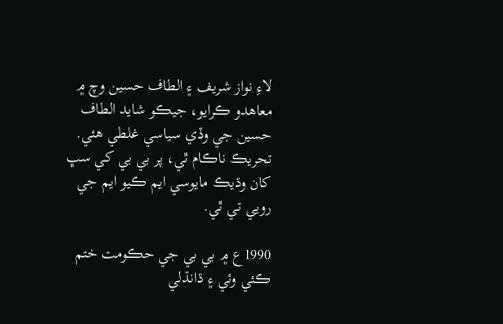لاءِ نواز شريف ۽ الطاف حسين وچ ۾ معاهدو ڪرايو، جيڪو شايد الطاف حسين جي وڏي سياسي غلطي هئي. تحريڪ ناڪام ٿي، پر بي بي کي سڀ کان وڌيڪ مايوسي ايم ڪيو ايم جي رويي تي ٿي.

1990ع ۾ بي بي جي حڪومت ختم ڪئي وئي ۽ ڌانڌلي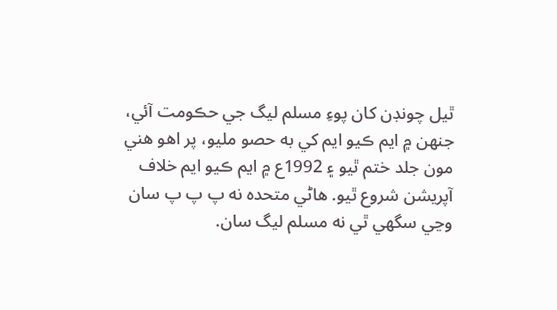ٿيل چونڊن کان پوءِ مسلم ليگ جي حڪومت آئي، جنهن ۾ ايم ڪيو ايم کي به حصو مليو، پر اهو هني مون جلد ختم ٿيو ۽ 1992ع ۾ ايم ڪيو ايم خلاف آپريشن شروع ٿيو. هاڻي متحدہ نه پ پ پ سان وڃي سگهي ٿي نه مسلم ليگ سان.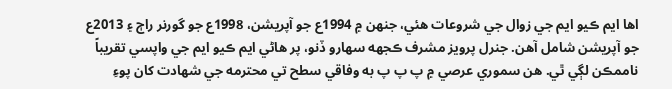اها ايم ڪيو ايم جي زوال جي شروعات هئي، جنهن ۾ 1994ع جو آپريشن، 1998ع جو گورنر راڄ ۽ 2013ع جو آپريشن شامل آهن. جنرل پرويز مشرف ڪجهه سهارو ڏنو، پر هاڻي ايم ڪيو ايم جي واپسي تقريباً ناممڪن لڳي ٿي. هن سموري عرصي ۾ پ پ پ به وفاقي سطح تي محترمه جي شهادت کان پوءِ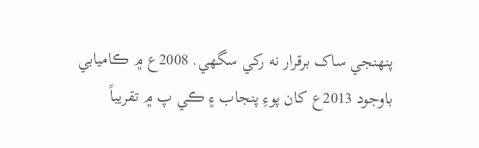پنهنجي ساک برقرار نه رکي سگهي. 2008ع ۾ ڪاميابي باوجود 2013ع کان پوءِ پنجاب ۽ ڪي پ ۾ تقريباً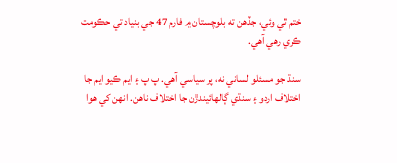ختم ٿي وئي، جڏهن ته بلوچستان ۾ فارم 47 جي بنياد تي حڪومت ڪري رهي آهي.

سنڌ جو مسئلو لساني نه، پر سياسي آهي. پ پ ۽ ايم ڪيو ايم جا اختلاف اردو ۽ سنڌي ڳالهائيندڙن جا اختلاف ناهن. انهن کي هوا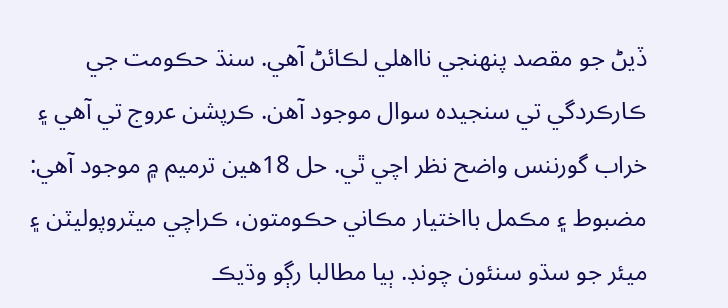ڏيڻ جو مقصد پنهنجي نااهلي لڪائڻ آهي. سنڌ حڪومت جي ڪارڪردگي تي سنجيده سوال موجود آهن. ڪرپشن عروج تي آهي ۽ خراب گورننس واضح نظر اچي ٿي. حل 18هين ترميم ۾ موجود آهي: مضبوط ۽ مڪمل بااختيار مڪاني حڪومتون، ڪراچي ميٽروپوليٽن ۽ ميئر جو سڌو سنئون چونڊ. ٻيا مطالبا رڳو وڌيڪ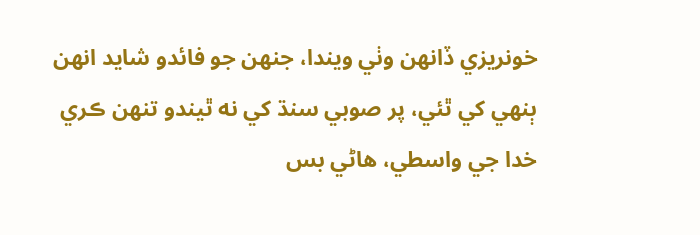خونريزي ڏانهن وٺي ويندا، جنهن جو فائدو شايد انهن ٻنهي کي ٿئي، پر صوبي سنڌ کي نه ٿيندو تنهن ڪري  خدا جي واسطي، هاڻي بس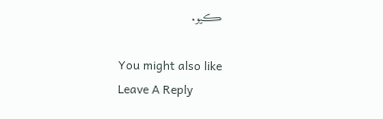ڪيو.

You might also like
Leave A Reply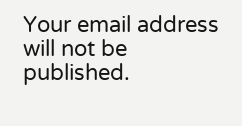Your email address will not be published.